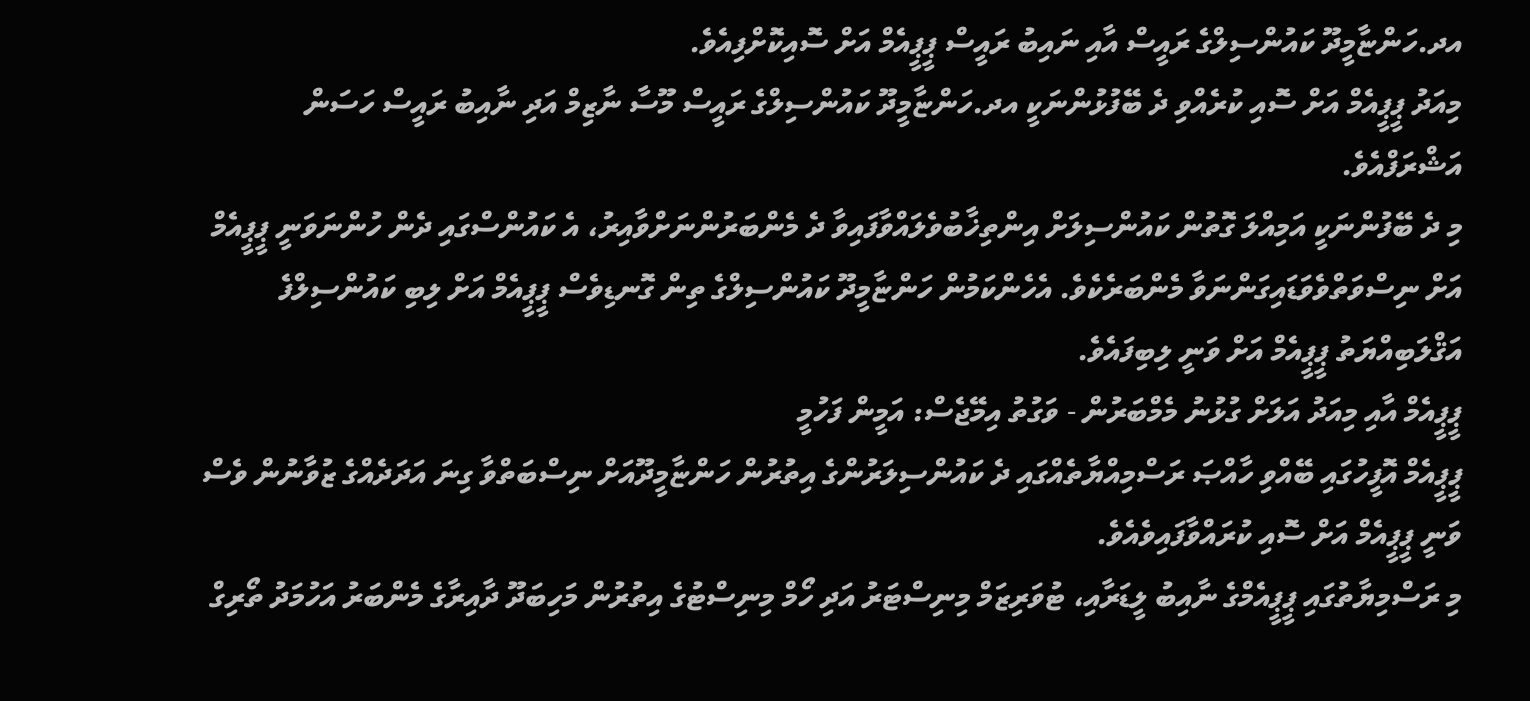އދ.ހަންޏާމީދޫ ކައުންސިލްގެ ރައީސް އާއި ނައިބު ރައީސް ޕީޕީއެމް އަށް ސޮއިކޮށްފިއެވެ.
މިއަދު ޕީޕީއެމް އަށް ސޮއި ކުރެއްވި ދެ ބޭފުޅުންނަކީ އދ.ހަންޏާމީދޫ ކައުންސިލްގެ ރައީސް މޫސާ ނާޒިމް އަދި ނާއިބު ރައީސް ހަސަން އަޝްރަފްއެވެ.
މި ދެ ބޭފުންނަކީ އަމިއްލަ ގޮތުން ކައުންސިލަށް އިންތިޚާބުވެލައްވާފައިވާ ދެ މެންބަރުންނަށްވާއިރު، އެ ކައުންސްގައި ދެން ހުންނަވަނީ ޕީޕީއެމް އަށް ނިސްވަތްވެވަޑައިގަންނަވާ މެންބަރެކެވެ. އެހެންކަމުން ހަންޏާމީދޫ ކައުންސިލްގެ ތިން ގޮނޑިވެސް ޕީޕީއެމް އަށް ލިބި ކައުންސިލްފެ އަޤްލަބިއްޔަތު ޕީޕީއެމް އަށް ވަނީ ލިބިފައެވެ.
ޕީޕީއެމް އާއި މިއަދު އަލަށް ގުޅުނު މެމްބަރުން - ވަގުތު އިމޭޖެސް: އަމީން ފަހުމީ
ޕީޕީއެމް އޮފީހުގައި ބޭއްވި ހާއްޞަ ރަސްމިއްޔާތެއްގައި ދެ ކައުންސިލަރުންގެ އިތުރުން ހަންޏާމީދޫއަށް ނިސްބަތްވާ ގިނަ އަދަދެއްގެ ޒުވާނުން ވެސް ވަނީ ޕީޕީއެމް އަށް ސޮއި ކުރައްވާފައިވެއެވެ.
މި ރަސްމިޔާތުގައި ޕީޕީއެމްގެ ނާއިބު ލީޑަރާއި، ޓުވަރިޒަމް މިނިސްޓަރު އަދި ހޯމް މިނިސްޓުގެ އިތުރުން މަހިބަދޫ ދާއިރާގެ މެންބަރު އަހުމަދު ތޯރިގް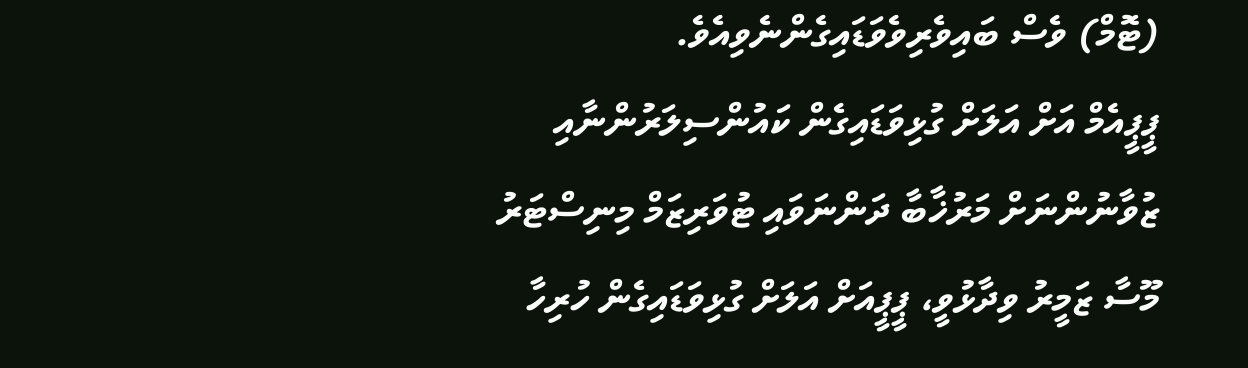(ޓޮމް) ވެސް ބައިވެރިވެވަޑައިގެންނެވިއެވެ.
ޕީޕީއެމް އަށް އަލަށް ގުޅިވަޑައިގެން ކައުންސިލަރުންނާއި ޒުވާނުންނަށް މަރުޚާބާ ދަންނަވައި ޓުވަރިޒަމް މިނިސްޓަރު މޫސާ ޒަމީރު ވިދާޅުވީ، ޕީޕީއަށް އަލަށް ގުޅިވަޑައިގެން ހުރިހާ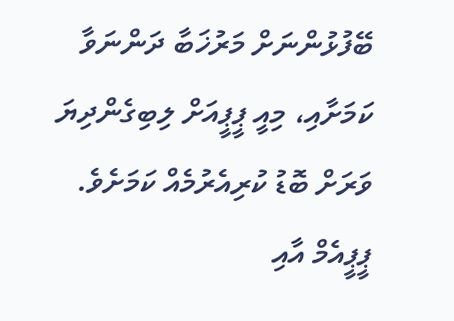ބޭފުޅުންނަށް މަރުޚަބާ ދަންނަވާ ކަމަށާއި، މިއީ ޕީޕީއަށް ލިބިގެންދިޔަ ވަރަށް ބޮޑު ކުރިއެރުމެއް ކަމަށެވެ.
ޕީޕީއެމް އާއި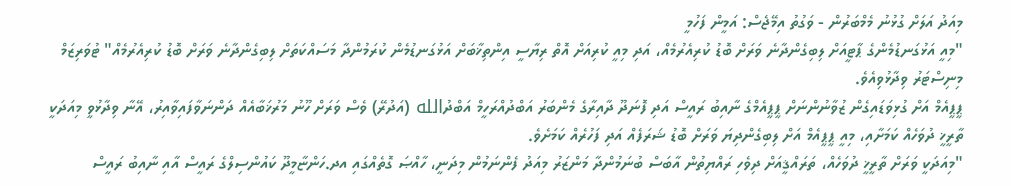މިއަދު އަލަށް ގުޅުނު މެމްބަރުން - ވަގުތު އިމޭޖެސް: އަމީން ފަހުމީ
"މިއީ އަޅުގަނޑުމެންގެ ޕާޓީއަށް ލިބިގެންދާނެ ވަރަށް ބޮޑު ކުރިއެރުމެއް، އަދި މިއީ ކުރިއަށް އޮތް ރިޔާސީ އިންތިޚާބަށް އަޅުގަނޑުމެން ކުރަމުންދާ މަސައްކަތަށް ލިބިގެންދާނެ ވަރަށް ބޮޑު ކުރިއެރުމެއް" ޓުވަރިޒަމް މިނިސްޓަރު ވިދާޅުވިއެވެ.
ޕީޕީއެމް އަށް ގުޅިވަޑައިގެން ޒުވާނުންނަށް ޕީޕީއެމްގެ ނާއިބު ރައީސް އަދި ފޮނަދޫ ދާއިރާގެ މެންބަރު އަބްދުއްރަހީމް އަބްދުالله (އަދުރޭ) ވެސް ވަރަށް ހޫނު މަރުޚަބާއެއް ދަންނަވާފައިވާއިރު، އޭނާ ވިދާޅުވީ މިއަދަކީ ތާރީޚީ ދުވަހެއް ކަމަށާއި، މިއީ ޕީޕީއެމް އަށް ލިބިގެންދިޔަ ވަރަށް ބޮޑު ޝަރަފެއް އަދި ފަހުރެއް ކަމަށެވެ.
"މިއަދަކީ ވަރަށް ތާރީޚީ ދުވަހެއް، ތަރައްޤީއަށް ދިވެހި ރައްޔިތުން އާބަސް ބުނަމުންދާ މަންޒަރު މިއަދު ފެންނަމުން މިދަނީ، ހާއްޞަ ގޮތެއްގައި އދ.ހަންޏާމީދޫ ކައުންސިލްގެ ރައީސް އާއި ނާއިބު ރައީސް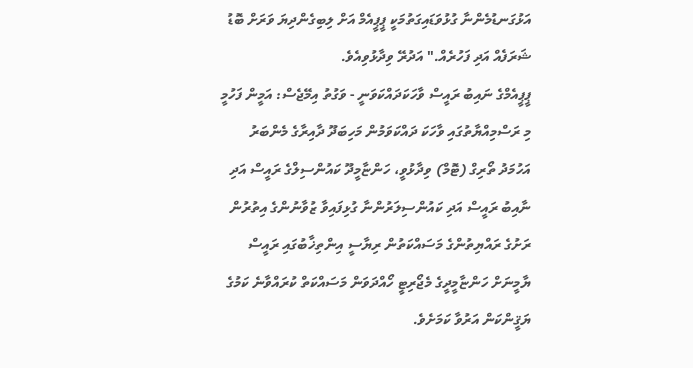އަޅުގަނޑުމެންނާ ގުޅުވަޑައިގަތުމަކީ ޕީޕީއެމް އަށް ލިބިގެންދިޔަ ވަރަށް ބޮޑު ޝަރަފެއް އަދި ފަހުރެއް." އަދުރޭ ވިދާޅުވިއެވެ.
ޕީޕީއެމްގެ ނައިބު ރައީސް ވާހަކަދައްކަވަނީ - ވަގުތު އިމޭޖެސް: އަމީން ފަހުމީ
މި ރަސްމިއްޔާތުގައި ވާހަކަ ދައްކަވަމުން މަހިބަދޫ ދާއިރާގެ މެންބަރު އަހުމަދު ތޯރިގް (ޓޮމް) ވިދާޅުވީ، ހަންޏާމީދޫ ކައުންސިލްގެ ރައީސް އަދި ނާއިބު ރައީސް އަދި ކައުންސިލަރުންނާ ގުޅިފައިވާ ޒުވާނުންގެ އިތުރުން ރަށުގެ ރައްޔިތުންގެ މަސައްކަތުން ރިޔާސީ އިންތިޚާބުގައި ރައީސް ޔާމީނަށް ހަންޏާމީދީގެ މެޖޯރިޓީ ހޯއްދަވަން މަސައްކަތް ކުރައްވާނެ ކަމުގެ ޔަޤީންކަން އަރުވާ ކަމަށެވެ.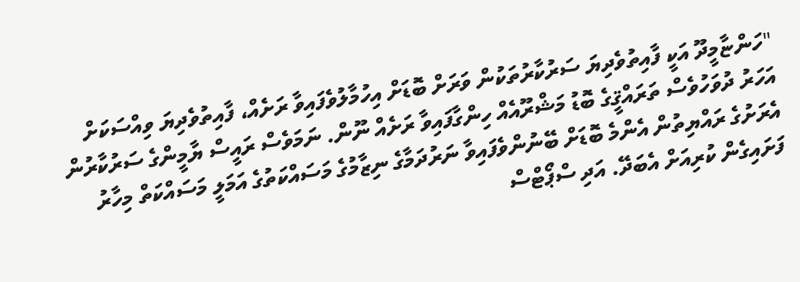"ހަންޏާމީދޫ އަކީ ފާއިތުވެދިޔަ ސަރުކާރުތަކުން ވަރަށް ބޮޑަށް އިހުމާލުވެފައިވާ ރަށެއް، ފާއިތުވެދިޔަ ވިއްސަކަށް އަހަރު ދުވަހުވެސް ތަރައްޤީގެ ބޮޑު މަޝްރޫއެއް ހިންގާފައިވާ ރަށެއް ނޫން. ނަމަވެސް ރައީސް ޔާމީންގެ ސަރުކާރުން އެރަށުގެ ރައްޔިތުން އެންމެ ބޮޑަށް ބޭނުންވެފައިވާ ނަރުދަމާގެ ނިޒާމުގެ މަސައްކަތުގެ އަމަލީ މަސައްކަތް މިހާރު ފަށައިގެން ކުރިއަށް އެބަދޭ. އަދި ސްޕޯޓްސް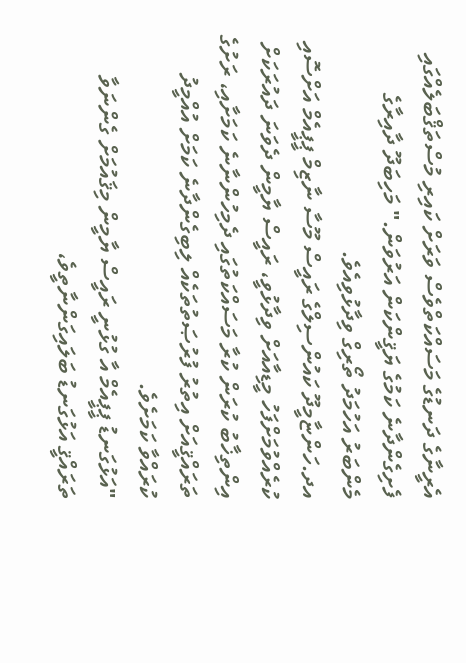އެރީނާގެ ދަނޑުގެ މަސައްކަތްވެސް ވަރަށް ކައިރި މުސްތަޤްބަލެއްގައި ފެށިގެންދާނެ ކަމުގެ ޔަޤީންކަން އަރުވަން." މަހިބަދޫ ދާއިރާގެ މެންބަރު އަހުމަދު ތޯރިގް ވިދާޅުވިއެވެ.
އދ.ހަންޏާމީދޫ ކައުންސިލްގެ ރައީސް މޫސާ ނާޒިމް ޕީޕީއެމް އަށްސޮއި ކުރެއްވުމަށްފަހު މީޑިއާއަށް ވިދާޅުވީ، ރައީސް ޔާމީން ދެވަނަ ދައުރަކަށް އިންތިޚާބު ކުރަން ކުރާ މަސައްކަތުގައި ދެމިހުންނާނެ ކަމަށާއި، ރަށުގެ ތަރައްޤީއަށް އިތުރު ފުރުޞަތުތަކެއް ލިބިގެންދާނެ ކަމަށް އުއްމީދު ކުރައްވާ ކަމަށެވެ.
"އަޅުގަނޑު ޕީޕީއެމް އާ ގުޅުނީ ރައީސް ޔާމީން މިޤައުމަށް ގެންނަވާ ތަރައްޤީ އަޅުގަނޑު ބަލައިގަންނާތީވެ،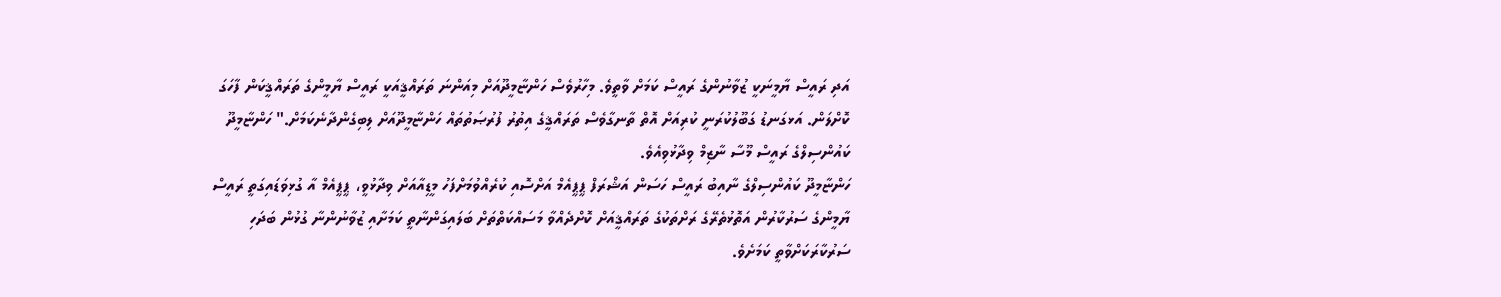އަދި ރައީސް ޔާމީނަކީ ޒުވާނުންގެ ރައީސް ކަމަށް ވާތީވެ. މިހާރުވެސް ހަންޏާމީދޫއަށް މިއަންނަ ތަރައްޤީއަކީ ރައީސް ޔާމީންގެ ތަރައްޤީކަން ފާހަގަ ކޮށްލަން. އަޅގަނޑު ގަބޫލުކުރަނީ ކުރިއަށް އޮތް ތާނގާވެސް ތަރައްޤީގެ އިތުރު ފުރުޞަތުތައް ހަންޏާމީދޫއަށް ލިބިގެންދާނެކަމަށް." ހަންޏާމީދޫ ކައުންސިލްގެ ރައީސް މޫސާ ނާޒިމް ވިދާޅުވިއެވެ.
ހަންޏާމީދޫ ކައުންސިލްގެ ނާއިބު ރައީސް ހަސަން އަޝްރަފް ޕީޕީއެމް އަށްސޮއި ކުރެއްވުމަށްފަހު މީޑިއާއަށް ވިދާޅުވީ، ޕީޕީއެމް އާ ގުޅިވަޑައިގަތީ ރައީސް ޔާމީންގެ ސަރުކާރުން އަތޮޅުތެރޭގެ ރަށްތަކުގެ ތަރައްޤީއަށް ކޮށްދެއްވާ މަސައްކަތްތަށް ބަލައިގަންނާތީ ކަމަށާއި ޒުވާނުންނާ ގުޅުން ބަދަހި ސަރުކާރަކަށްވާތީ ކަމަށެވެ.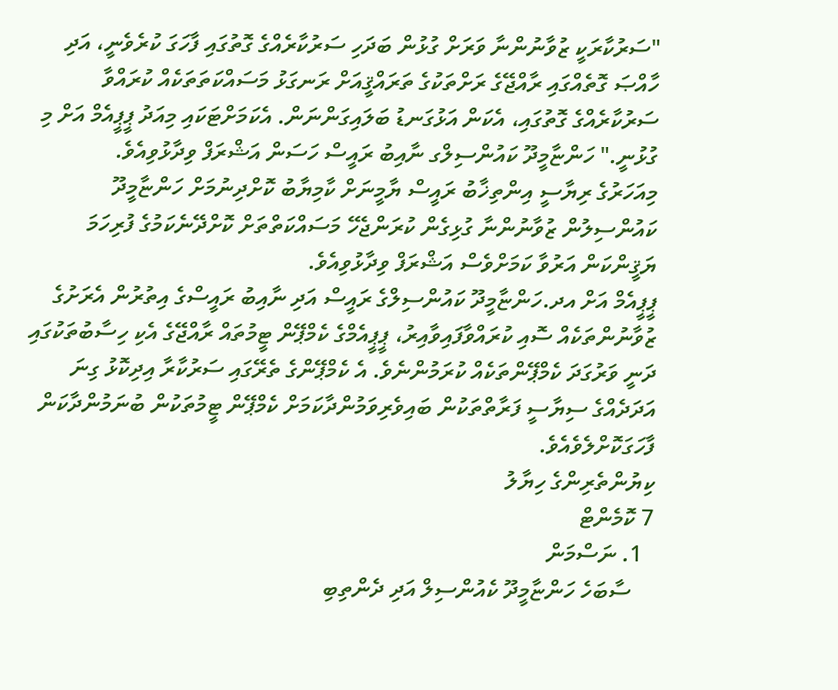"ސަރުކާރަކީ ޒުވާނުންނާ ވަރަށް ގުޅުން ބަދަހި ސަރުކާރެއްގެ ގޮތުގައި ފާހަގަ ކުރެވެނީ، އަދި ހާއްޞަ ގޮތެއްގައި ރާއްޖޭގެ ރަށްތަކުގެ ތަރައްޤީއަށް ރަނގަޅު މަސައްކަތަތަކެއް ކުރައްވާ ސަރުކާރެއްގެ ގޮތުގައި، އެކަން އަޅުގަނޑު ބަލައިގަންނަން. އެކަމަށްޓަކައި މިއަދު ޕީޕީއެމް އަށް މި ގުޅުނީ." ހަންޏާމީދޫ ކައުންސިލްގ ނާއިބު ރައީސް ހަސަން އަޝްރަފް ވިދާޅުވިއެވެ.
މިއަހަރުގެ ރިޔާސީ އިންތިޚާބު ރައީސް ޔާމީނަށް ކާމިޔާބު ކޮށްދިނުމަށް ހަންޏާމީދޫ ކައުންސިލުން ޒުވާނުންނާ ގުޅިގެން ކުރަންޖެހޭ މަސައްކަތްތަށް ކޮށްދޭނެކަމުގެ ފުރިހަމަ ޔަޤީންކަން އަރުވާ ކަމަށްވެސް އަޝްރަފް ވިދާޅުވިއެވެ.
ޕީޕީއެމް އަށް އދ.ހަންޏާމީދޫ ކައުންސިލްގެ ރައީސް އަދި ނާއިބު ރައީސްގެ އިތުރުން އެރަށުގެ ޒުވާނުންތަކެއް ސޮއި ކުރައްވާފައިވާއިރު، ޕީޕީއެމްގެ ކެމްޕޭން ޓީމުތައް ރާއްޖޭގެ އެކި ހިސާބުތަކުގައި ދަނީ ވަރުގަދަ ކެމްޕޭންތަކެއް ކުރަމުންނެވެ. އެ ކެމްޕޭންގެ ތެރޭގައި ސަރުކާރާ އިދިކޮޅު ގިނަ އަދަދެއްގެ ސިޔާސީ ފަރާތްތަކުން ބައިވެރިވަމުންދާކަމަށް ކެމްޕޭން ޓީމުތަކުން ބުނަމުންދާކަން ފާހަގަކޮށްލެވެއެވެ.
ކިޔުންތެރިންގެ ހިޔާލު
7 ކޮމެންޓް
  1. ނަސްމަން
    ސާބަހެ ހަންޏާމީދޫ ކެއުންސިލް އަދި ދެންތިބި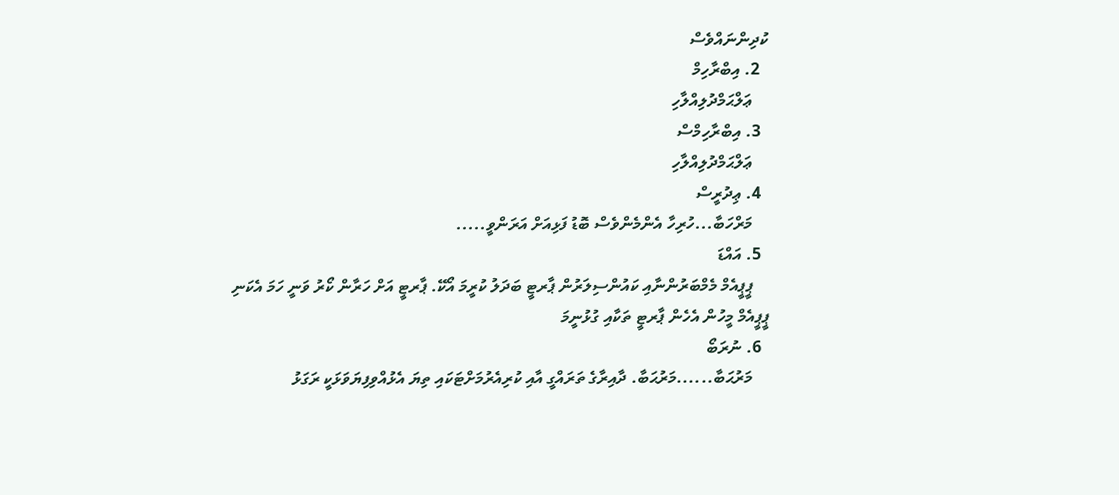ކުދިންނައްވެސް
  2. އިބްރާހިމް
    ޢަލްޙަމްދުލިއްލާހި
  3. އިބްރާހިމްސް
    ޢަލްޙަމްދުލިއްލާހި
  4. ޢިދުރީސް
    މަރްހަބާ...ހުރިހާ އެންމެންވެސް ބޮޑު ފަޅިއަށް އަރަންވީ.....
  5. އައްޑަ
    ޕީޕީއެމް މެމްބަރުންނާއި ކައުންސިލަރުން ޕާރޓީ ބަދަލު ކުރީމަ އޯކޭ. ޕާރޓީ އަށް ހަރާން ކޯރު ވަނީ ހަމަ އެކަނި ޕީޕީއެމް މީހުން އެހެން ޕާރޓީ ތަކާއި ގުޅުނީމަ
  6. ނުރަބޯ
    މަރުޙަބާ......މަރުޙަބާ. ދާއިރާގެ ތަރައްގީ އާއި ކުރިއެރުމަށްޓަކައި ތިޔަ އެޅުއްވިފިޔަވަޅަކީ ރަގަޅު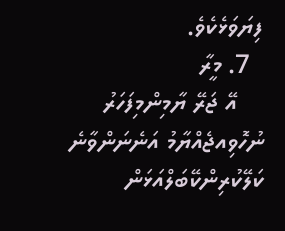ފިޔަވަޅެކެވެ.
  7. މީރާ
    އޭ ޖަރޭ ޔާމިންމިފަހަރު ނުހޮވިއޖެއްޔާމު އަނެނަންވާނެ ކަލޭކުރިންކޭބަލްއަޅަން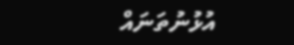އުޅުނުތަނައް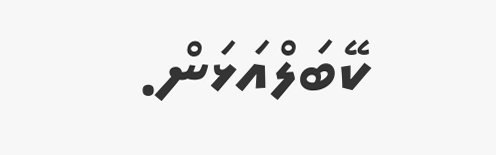ކޭބަލްއަޅަން.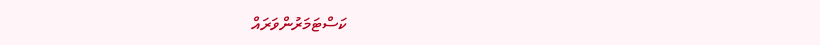ކަސްޓަމަރުންވަރައް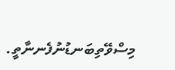މިސްވޭތިބަނޑުނުފެނނާތީ.